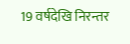19 वर्षदेखि निरन्तर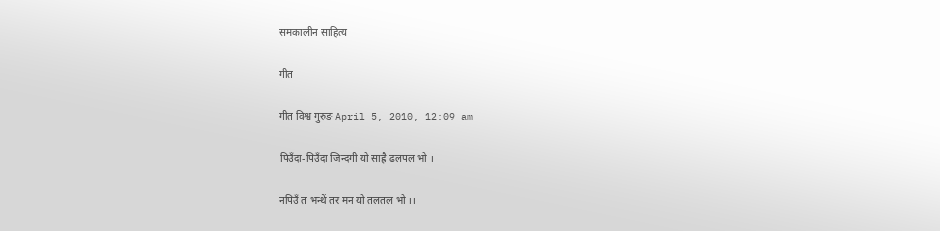समकालीन साहित्य

गीत

गीत विश्व गुरुङ April 5, 2010, 12:09 am

पिउँदा-पिउँदा जिन्दगी यो साह्रै ढलपल भो ।

नपिउँ त भन्थें तर मन यो तलतल भो ।।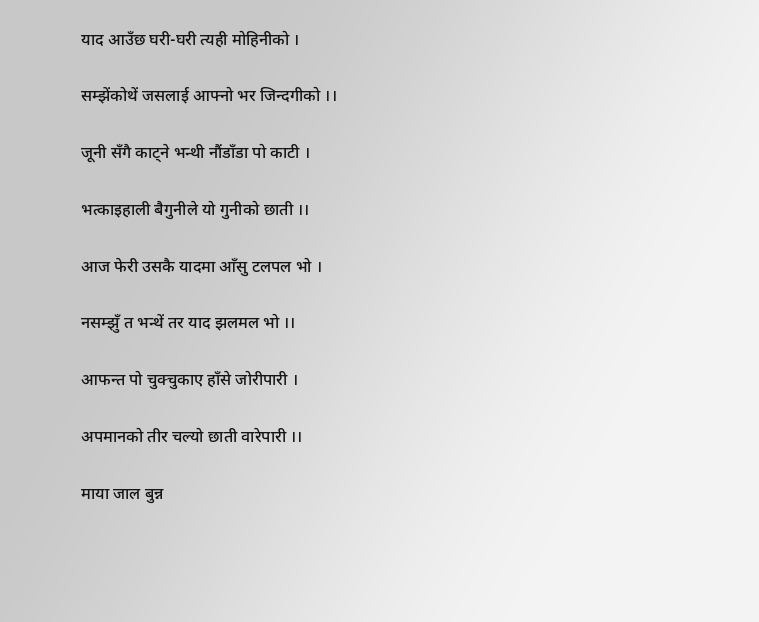याद आउँछ घरी-घरी त्यही मोहिनीको ।

सम्झेंकोथें जसलाई आफ्नो भर जिन्दगीको ।।

जूनी सँगै काट्ने भन्थी नौंडाँडा पो काटी ।

भत्काइहाली बैगुनीले यो गुनीको छाती ।।

आज फेरी उसकै यादमा आँसु टलपल भो ।

नसम्झुँ त भन्थें तर याद झलमल भो ।।

आफन्त पो चुक्चुकाए हाँसे जोरीपारी ।

अपमानको तीर चल्यो छाती वारेपारी ।।

माया जाल बुन्न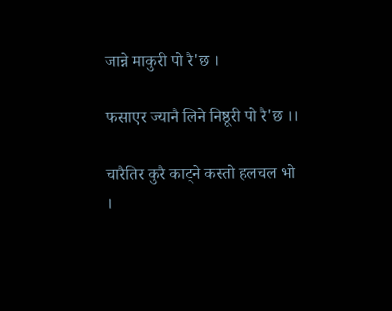जान्ने माकुरी पो रै'छ ।

फसाएर ज्यानै लिने निष्ठूरी पो रै'छ ।।

चारैतिर कुरै काट्ने कस्तो हलचल भो ।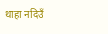थाहा नदिउँ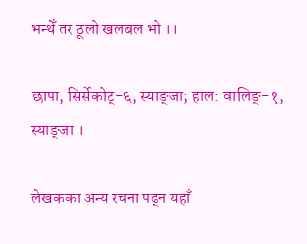भन्थेँ तर ठूलो खलबल भो ।।

छापा, सिर्सेकोट्-६, स्याङ्जा; हाल: वालिङ्-१, स्याङ्जा ।

लेखकका अन्य रचना पढ्न यहाँ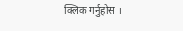क्लिक गर्नुहोस ।